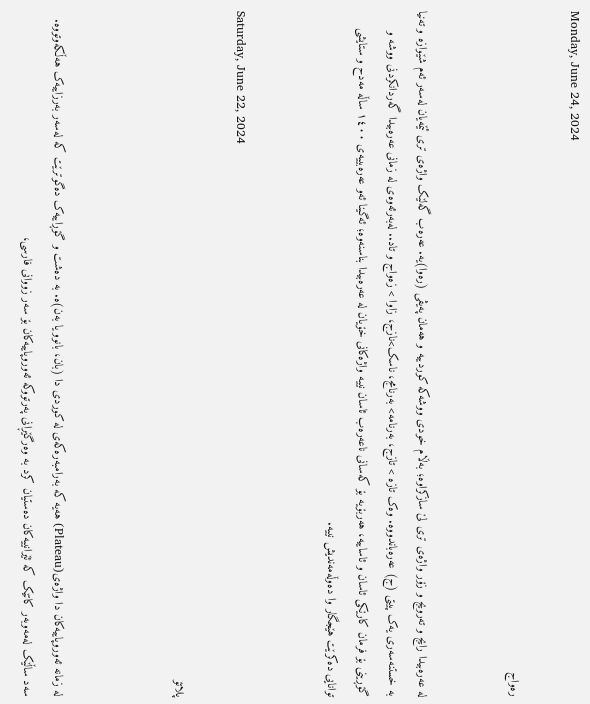Monday, June 24, 2024

رەواج


لە عەرەبیدا رایج و تەرویج و زۆر واژەی تری لێ سازکراوە؛ بەڵام خودی ووشەکە کوردییە و هەمان پەیڤی (رەوا)یە. عەرەب گەلێک واژەی تری ئێمەیان لەسەر ئەم شێوازە و تەنیا بە خستنەسەری یەک پیتی (ج) عەرەباندووە. وەک تازە > تازج، بەرنامە> بەرنامج، ناسک>نازج، زاوا > زەواج و تاد.. لەبەرئەوەی لە زمانی عەرەبیدا گەردانکردنی ووشە و گۆڕینی بۆ فرمان کارێکی ئاسان و ئاساییە، هەربۆیە بۆ کەسانی ناعەرەب ئاسان نییە واژەکانی خۆیان لە عەرەبیدا بناسنەوە؛ ئەگینا ئەو عەرەبییەی ١٤٠٠ ساڵە مەدح و ستایشی توانایی دەکرێت هێجگار وا دەوڵەمەندیش نییە.


Saturday, June 22, 2024

پلاتۆ



لە زمانە ئەوروپاییەکان دا واژەی(Plateau) هەیە کە بەرامبەرەکەی لە کوردی دا (بان، بانوو یا بەن)ە. بە دەشت و گۆڕاییەک دەگوترێت کە لەسەر بەرزاییەک هەڵکەوتووە. سەد ساڵێک لەمەوبەر کاتێک کە ئێرانییەکان دەستیان کرد بە وەرگێڕانی پەرتووکە ئەوروپاییەکان بۆ سەر زووانی فارسی،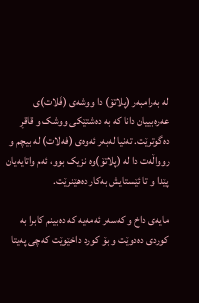لە بەرامبەر (پلاتۆ) دا ووشەی (فَلات)ی عەرەبییان دانا کە بە دەشتێکی ووشک و قاقڕ دەگوترێت. تەنیا لەبەر ئەوەی (فەلات) لە بیچم و روواڵەت دا لە (پلاتۆ)وە نزیک بوو، ئەم واتایەیان پێدا و تا ئێستایش بەکار دەهێنرێت.

مایەی داخ و کەسەر ئەمەیە کە دەبینم کابرا بە کوردی دەدوێت و بۆ کورد داخێوێت کەچی پەیتا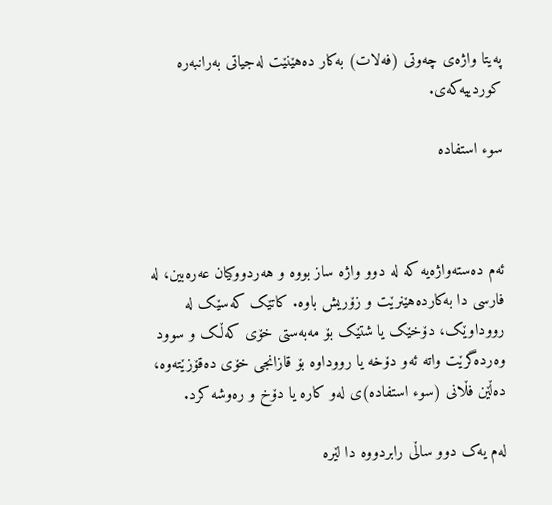پەیتا واژەی چەوتی (فەلات) بەکار دەهێنێت لەجیاتی بەرانبەرە کوردییەکەی.

سوء استفادە



ئەم دەستەواژەیە کە لە دوو واژە ساز بووە و هەردووکیان عەرەبین، لە فارسی دا بەکاردەهێنرێت و زۆریش باوە. کاتێک کەسێک لە رووداوێک، دۆخێک یا شتێک بۆ مەبەستی خۆی کەڵک و سوود وەردەگرێت واتە ئەو دۆخە یا رووداوە بۆ قازانجی خۆی دەقۆزێتەوە، دەڵێن فڵانی (سوء استفادە)ی لەو کارە یا دۆخ و رەوشە کرد.

لەم یەک دوو ساڵی رابردووە دا لێرە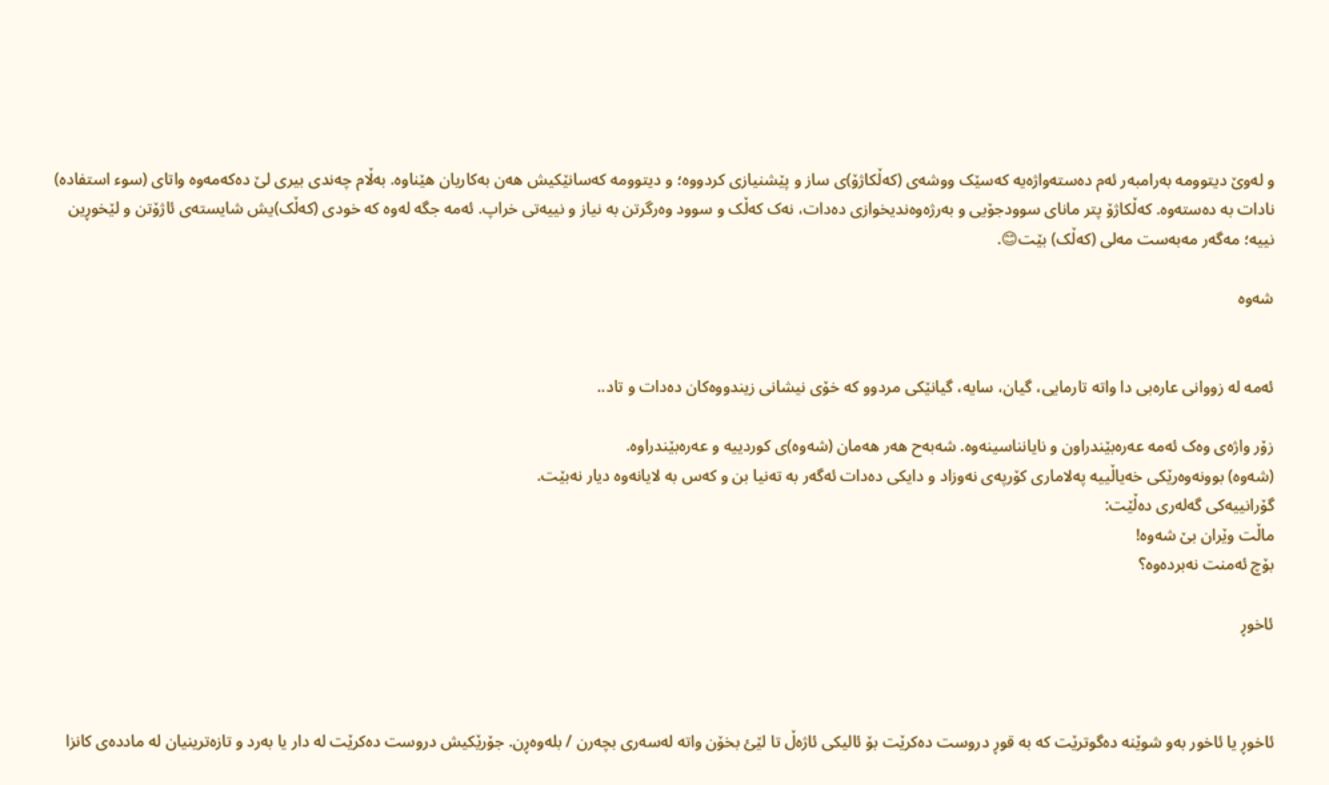و لەوێ دیتوومە بەرامبەر ئەم دەستەواژەیە کەسێک ووشەی (کەڵکاژۆ)ی ساز و پێشنیازی کردووە؛ و دیتوومە کەسانێکیش هەن بەکاریان هێناوە. بەڵام چەندی بیری لێ دەکەمەوە واتای (سوء استفادە) نادات بە دەستەوە. کەڵکاژۆ پتر مانای سوودجۆیی و بەرژەوەندیخوازی دەدات، نەک کەڵک و سوود وەرگرتن بە نیاز و نییەتی خراپ. ئەمە جگە لەوە کە خودی (کەڵک)یش شایستەی ئاژۆتن و لێخوڕین نییە؛ مەگەر مەبەست مەلی (کەڵک) بێت😊.

شەوە


ئەمە لە زووانی عارەبی دا واتە تارمایی، گیان، سایە، گیانێکی مردوو کە خۆی نیشانی زیندووەکان دەدات و تاد..

زۆر واژەی وەک ئەمە عەرەبێندراون و نایانناسینەوە. شەبەح هەر هەمان (شەوە)ی کوردییە و عەرەبێندراوە.
(شەوە) بوونەوەرێکی خەیاڵییە پەلاماری کۆرپەی نەوزاد و دایکی دەدات ئەگەر بە تەنیا بن و کەس بە لایانەوە دیار نەبێت.
گۆرانییەکی گەلەری دەڵێت:
ماڵت وێران بێ شەوە!
بۆچ ئەمنت نەبردەوە؟

ئاخوڕ



ئاخوڕ یا ئاخور بەو شوێنە دەگوترێت کە بە قوڕ دروست دەکرێت بۆ ئالیکی ئاژەڵ تا لێئ بخۆن واتە لەسەری بچەرن / بلەوەڕن. جۆرێکیش دروست دەکرێت لە دار یا بەرد و تازەترینیان لە ماددەی کانزا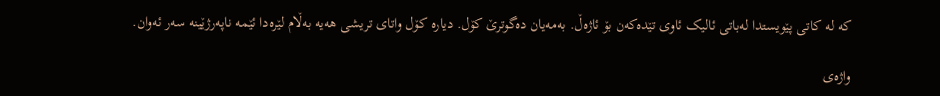کە لە کاتی پێویستدا لەباتی ئالیک ئاوی تێدەکەن بۆ ئاژەڵ. بەمەیان دەگوترێ کۆل. دیارە کۆل واتای تریشی هەیە بەڵام لێرەدا ئێمە ناپەرژێینە سەر ئەوان.

واژەی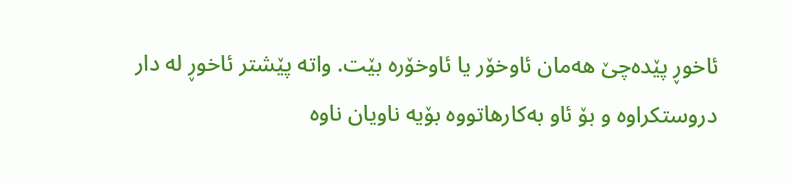ئاخوڕ پێدەچێ هەمان ئاوخۆر یا ئاوخۆرە بێت. واتە پێشتر ئاخوڕ لە دار دروستکراوە و بۆ ئاو بەکارهاتووە بۆیە ناویان ناوە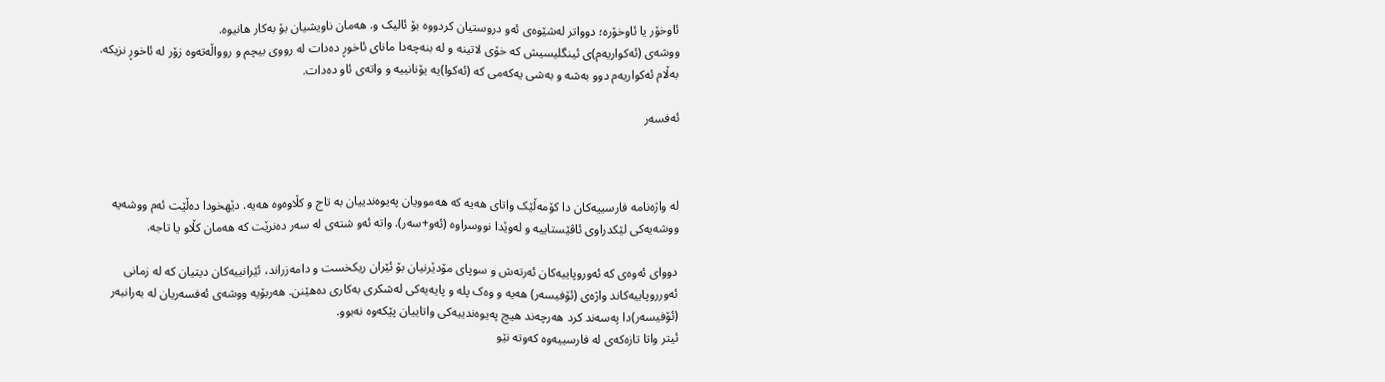ئاوخۆر یا ئاوخۆرە؛ دوواتر لەشێوەی ئەو دروستیان کردووە بۆ ئالیک و. هەمان ناویشیان بۆ بەکار هانیوە.
ووشەی (ئەکواریەم)ی ئینگلیسیش کە خۆی لاتینە و لە بنەچەدا مانای ئاخوڕ دەدات لە رووی بیچم و روواڵەتەوە زۆر لە ئاخوڕ نزیکە. بەڵام ئەکواریەم دوو بەشە و بەشی یەکەمی کە (ئەکوا)یە یۆنانییە و واتەی ئاو دەدات.

ئەفسەر



لە واژەنامە فارسییەکان دا کۆمەڵێک واتای هەیە کە هەموویان پەیوەندییان بە تاج و کڵاوەوە هەیە. دێهخودا دەڵێت ئەم ووشەیە ووشەیەکی لێکدراوی ئاڤێستاییە و لەوێدا نووسراوە (ئەو+سەر). واتە ئەو شتەی لە سەر دەنرێت کە هەمان کڵاو یا تاجە.

دووای ئەوەی کە ئەوروپاییەکان ئەرتەش و سوپای مۆدێرنیان بۆ ئێران ريکخست و دامەزراند، ئێرانییەکان دیتیان کە لە زمانی ئەورروپاییەکاند واژەی (ئۆفیسەر) هەیە و وەک پلە و پایەیەکی لەشکری بەکاری دەهێنن. هەربۆیە ووشەی ئەفسەریان لە بەرانبەر (ئۆفیسەر)دا پەسەند کرد هەرچەند هیچ پەیوەندییەکی واتاییان پێکەوە نەبوو.
ئیتر واتا تازەکەی لە فارسییەوە کەوتە نێو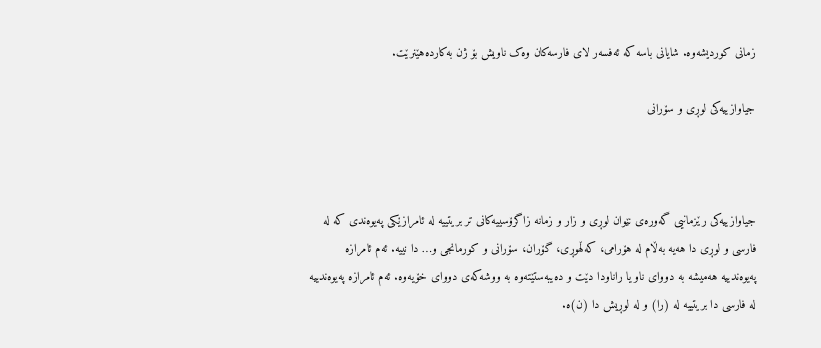زمانی کوردیشەوە. شایانی باسە کە ئەفسەر لای فارسەکان وەک ناویش بۆ ژن بەکاردەهێنرێت.

جیاوازییەکی لوڕی و سۆرانی



جیاوازییەکی رێزمانیی گەورەی نێوان لوڕی و زار و زمانە زاگرۆسییەکانی تر بریتییە لە ئامرازێکی پەیوەندی کە لە فارسی و لوڕی دا هەیە بەڵام لە هۆرامی، کەڵهوڕی، گۆران، سۆرانی و کورمانجی و… دا نییە. ئەم ئامرازە پەیوەندییە هەمیشە بە دووای ناو یا راناودا دێت و دەیبەستێتەوە بە ووشەکەی دووای خۆیەوە. ئەم ئامرازە پەیوەندییە لە فارسی دا بریتییە لە (را) و لە لوڕیش دا (ن)ە.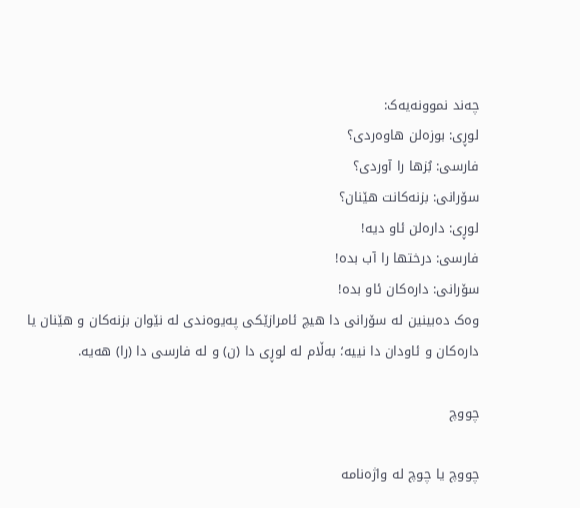چەند نموونەیەک:
لوڕی: بوزەلن هاوەردی؟
فارسی: بُزها را آوردی؟
سۆرانی: بزنەکانت هێنان؟
لوڕی: دارەلن ئاو دیە!
فارسی: درختها را آب بدە!
سۆرانی: دارەکان ئاو بدە!
وەک دەبینین لە سۆرانی دا هیچ ئامرازێکی پەیوەندی لە نێوان بزنەکان و هێنان یا دارەکان و ئاودان دا نییە؛ بەڵام لە لوڕی دا (ن) و لە فارسی دا (را) هەیە.

چووچ

چووچ یا چوچ لە واژەنامە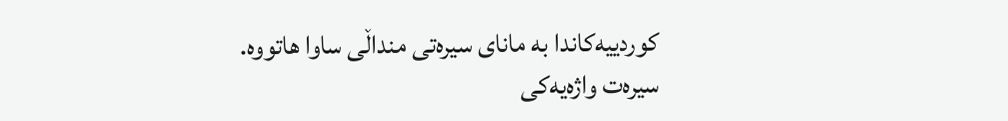کوردییەکاندا بە مانای سیرەتی منداڵی ساوا هاتووە.  سیرەت واژەیەکی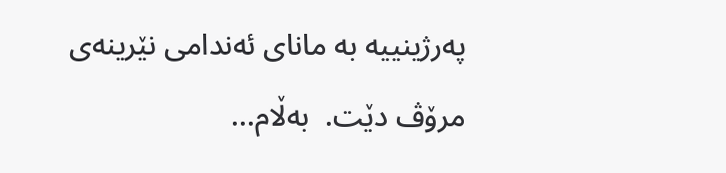پەرژینییە بە مانای ئەندامی نێرینەی مرۆڤ دێت.  بەڵام...